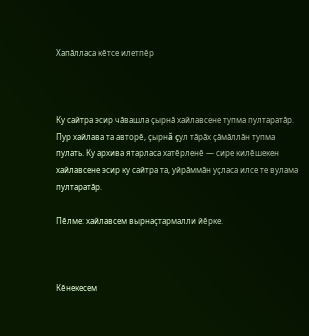Хапăлласа кĕтсе илетпĕр



Ку сайтра эсир чăвашла çырнă хайлавсене тупма пултаратăр. Пур хайлава та авторĕ, çырнă çул тăрăх çăмăллăн тупма пулать. Ку архива ятарласа хатĕрленĕ — сире килĕшекен хайлавсене эсир ку сайтра та, уйрăммăн уçласа илсе те вулама пултаратăр.

Пӗлме: хайлавсем вырнаҫтармалли йӗрке.



Кĕнекесем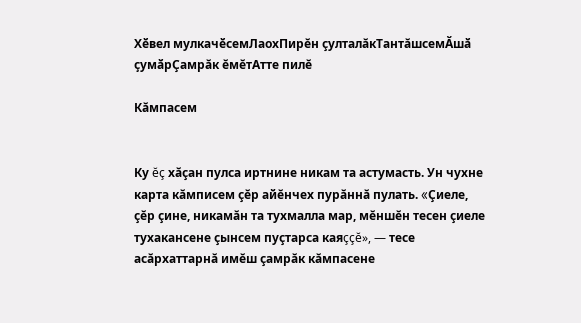Хӗвел мулкачӗсемЛаохПирĕн çулталăкТантăшсемӐшӑ ҫумӑрÇамрăк ĕмĕтАтте пилĕ

Кăмпасем


Ку ĕç хăçан пулса иртнине никам та астумасть. Ун чухне карта кăмписем çĕр айĕнчех пурăннă пулать. «Çиеле, çĕр çине, никамăн та тухмалла мар, мĕншĕн тесен çиеле тухакансене çынсем пуçтарса каяççĕ», — тесе асăрхаттарнă имĕш çамрăк кăмпасене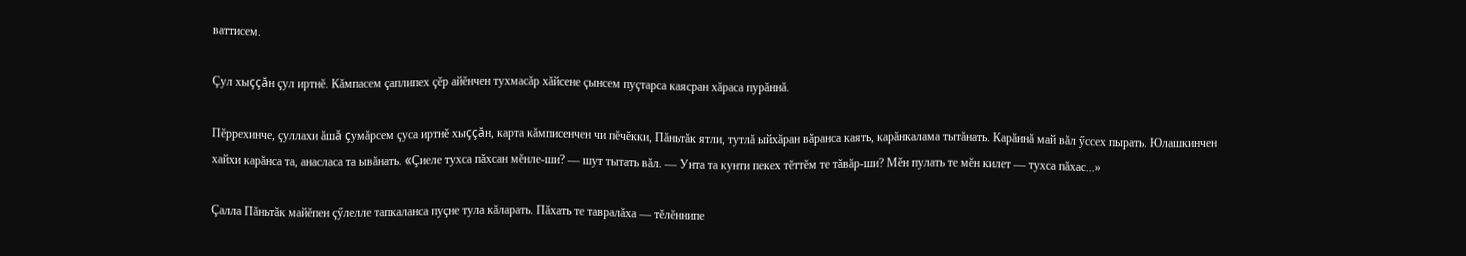ваттисем.

Çул хыççăн çул иртнĕ. Кăмпасем çаплипех çĕр айĕнчен тухмасăр хăйсене çынсем пуçтарса каясран хăраса пурăннă.

Пĕррехинче, çуллахи ăшă çумăрсем çуса иртнĕ хыççăн, карта кăмписенчен чи пĕчĕкки, Пăньтăк ятли, тутлă ыйхăран вăранса каять, карăнкалама тытăнать. Карăннă май вăл ӳссех пырать. Юлашкинчен хайхи карăнса та, анасласа та ывăнать. «Çиеле тухса пăхсан мĕнле-ши? — шут тытать вăл. — Унта та кунти пекех тĕттĕм те тăвăр-ши? Мĕн пулать те мĕн килет — тухса пăхас...»

Çалла Пăньтăк майĕпен çӳлелле тапкаланса пуçне тула кăларать. Пăхать те тавралăха — тĕлĕннипе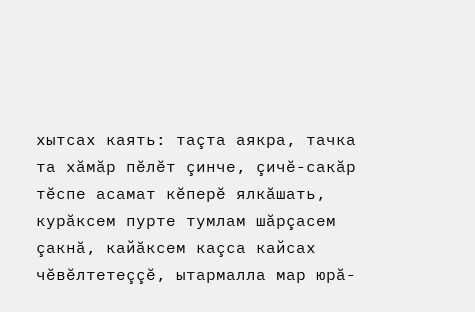хытсах каять: таçта аякра, тачка та хăмăр пĕлĕт çинче, çичĕ-сакăр тĕспе асамат кĕперĕ ялкăшать, курăксем пурте тумлам шăрçасем çакнă, кайăксем каçса кайсах чĕвĕлтетеççĕ, ытармалла мар юрă-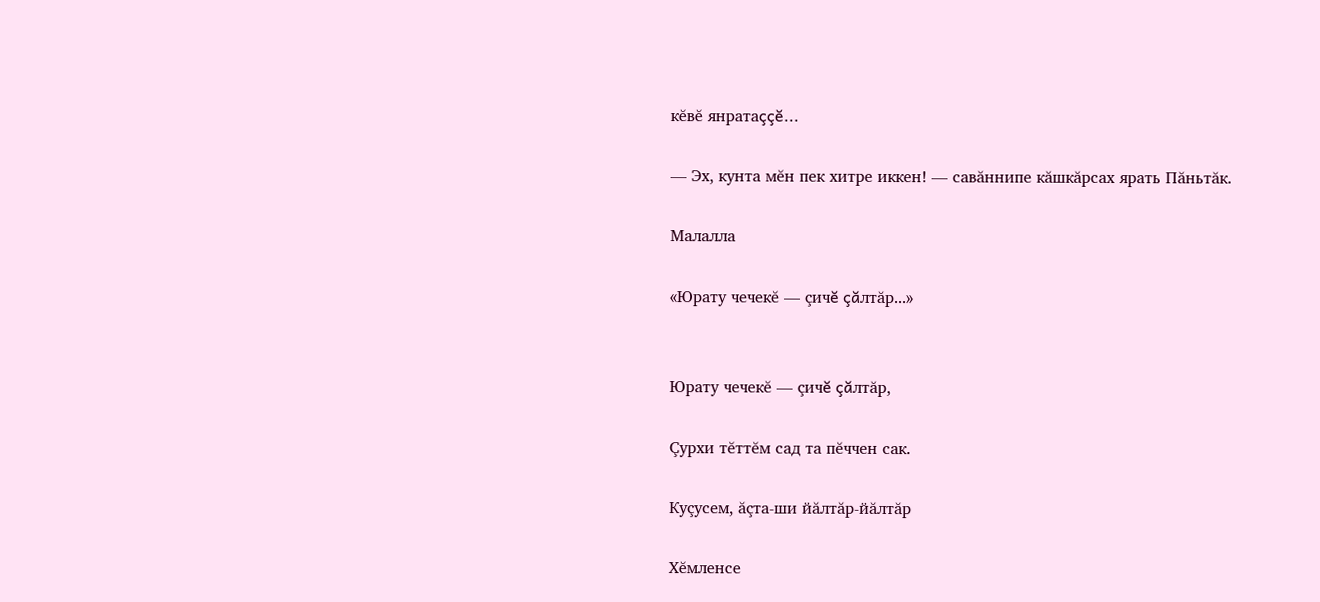кĕвĕ янратаççĕ...

— Эх, кунта мĕн пек хитре иккен! — савăннипе кăшкăрсах ярать Пăньтăк.

Малалла

«Юрату чечекĕ — çичĕ çăлтăр...»


Юрату чечекĕ — çичĕ çăлтăр,

Çурхи тĕттĕм сад та пĕччен сак.

Куçусем, ăçта-ши йăлтăр-йăлтăр

Хĕмленсе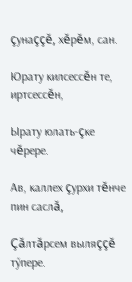çунаççĕ, хĕрĕм, сан.

Юрату килсессĕн те, иртсессĕн,

Ырату юлать-çке чĕрере.

Ав, каллех çурхи тĕнче пин саслă,

Çăлтăрсем выляççĕ тӳпере.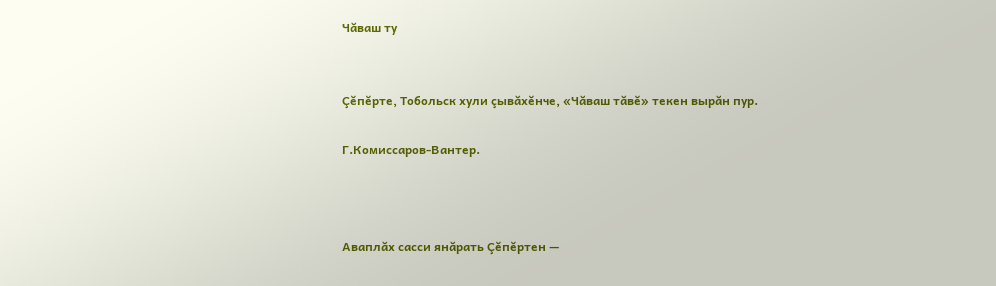Чăваш ту


Çĕпĕрте, Тобольск хули çывăхĕнче, «Чăваш тăвĕ» текен вырăн пур.

Г.Комиссаров-Вантер.



Аваплăх сасси янăрать Çĕпĕртен —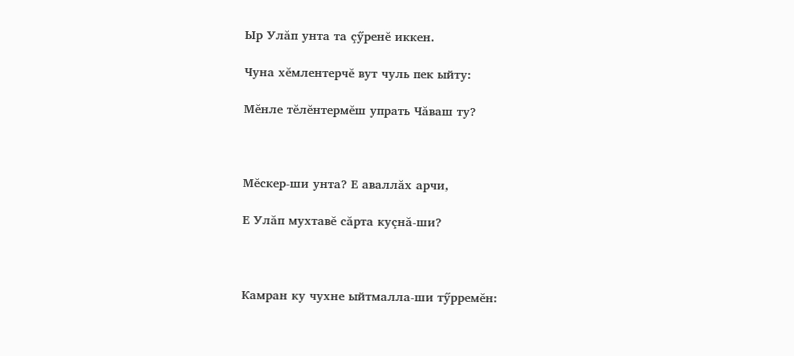Ыр Улăп унта та çӳренĕ иккен.

Чуна хĕмлентерчĕ вут чуль пек ыйту:

Мĕнле тĕлĕнтермĕш упрать Чăваш ту?



Мĕскер-ши унта? Е аваллăх арчи,

Е Улăп мухтавĕ сăрта куçнă-ши?



Камран ку чухне ыйтмалла-ши тӳрремĕн: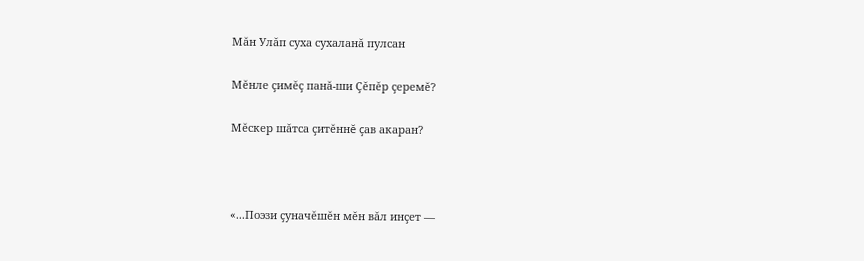Мăн Улăп суха сухаланă пулсан

Мĕнле çимĕç панă-ши Çĕпĕр çеремĕ?

Мĕскер шăтса çитĕннĕ çав акаран?



«...Поэзи çуначĕшĕн мĕн вăл инçет —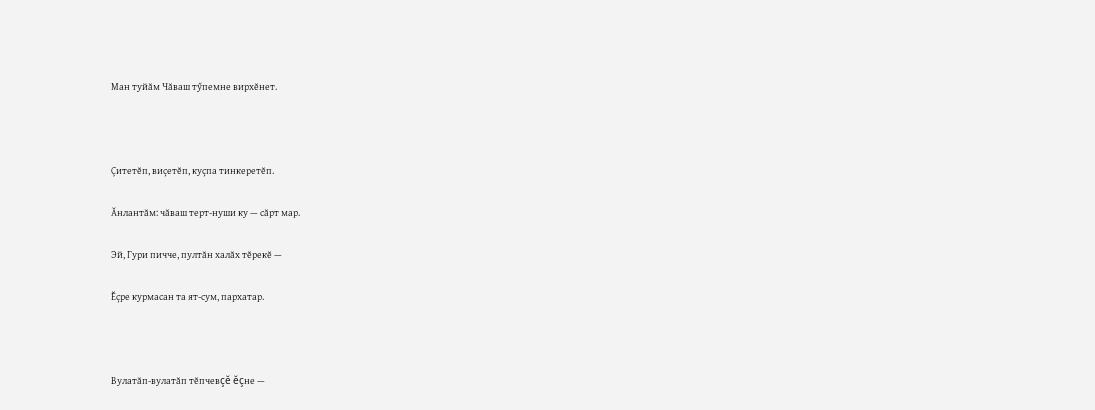Ман туйăм Чăваш тӳпемне вирхĕнет.



Çитетĕп, виçетĕп, куçпа тинкеретĕп.

Ăнлантăм: чăваш терт-нуши ку — сăрт мар.

Эй, Гури пичче, пултăн халăх тĕрекĕ —

Ĕçре курмасан та ят-сум, пархатар.



Вулатăп-вулатăп тĕпчевçĕ ĕçне —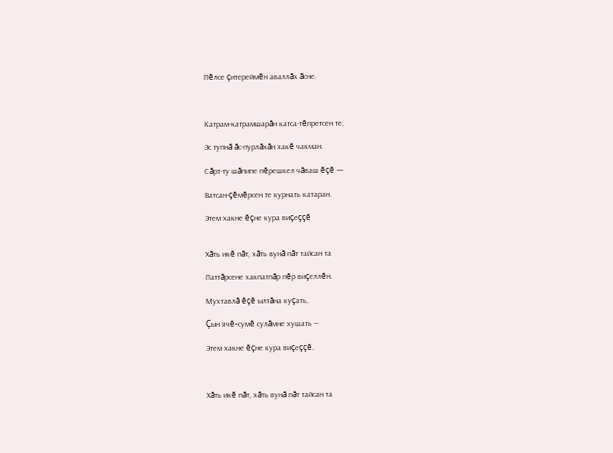Пĕлсе çитереймĕн аваллăх ăсне.



Катрам-катрамшарăн катса-тĕпретсен те,

Эс тупнă ăс-пурлăхăн хакĕ чакман.

Сăрт-ту шăпипе пĕрешкел чăваш ĕçĕ —

Ватсан-çĕмĕрсен те курнать катаран.

Этем хакне ĕçне кура виçеççĕ


Хăть икĕ пăт, хăть вунă пăт тайсан та

Паттăрсене хакпатпăр пĕр виçеллĕн.

Мухтавлă ĕçĕ ылтăна куçать,

Çын ячĕ-сумĕ сулăмне хушать —

Этем хакне ĕçне кура виçеççĕ.



Хăть икĕ пăт, хăть вунă пăт тайсан та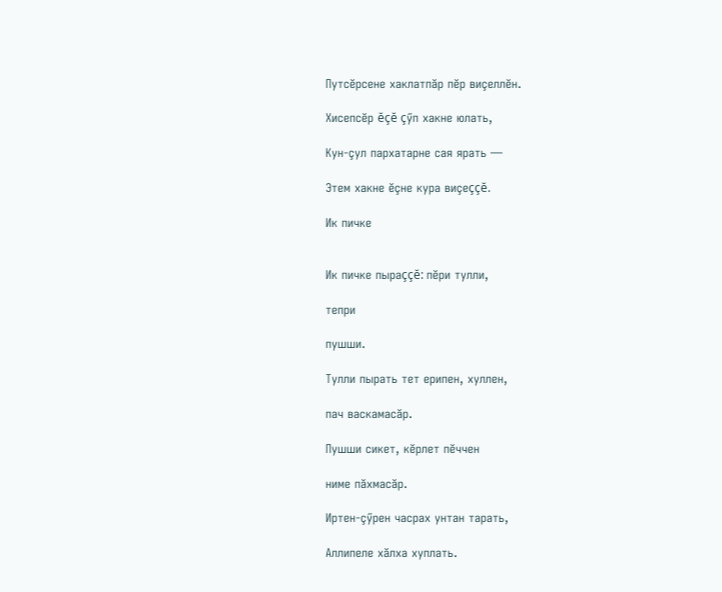Путсĕрсене хаклатпăр пĕр виçеллĕн.

Хисепсĕр ĕçĕ çӳп хакне юлать,

Кун-çул пархатарне сая ярать —

Этем хакне ĕçне кура виçеççĕ.

Ик пичке


Ик пичке пыраççĕ: пĕри тулли,

тепри

пушши.

Тулли пырать тет ерипен, хуллен,

пач васкамасăр.

Пушши сикет, кĕрлет пĕччен

ниме пăхмасăр.

Иртен-çӳрен часрах унтан тарать,

Аллипеле хăлха хуплать.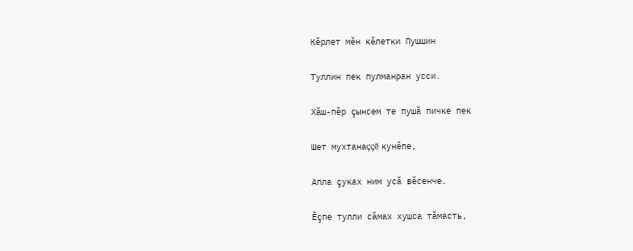Кĕрлет мĕн кĕлетки Пушшин

Туллин пек пулманран усси.

Хăш-пĕр çынсем те пушă пичке пек

Шет мухтанаççĕ кунĕпе,

Апла çуках ним усă вĕсенче.

Ĕçпе тулли сăмах хушса тăмасть,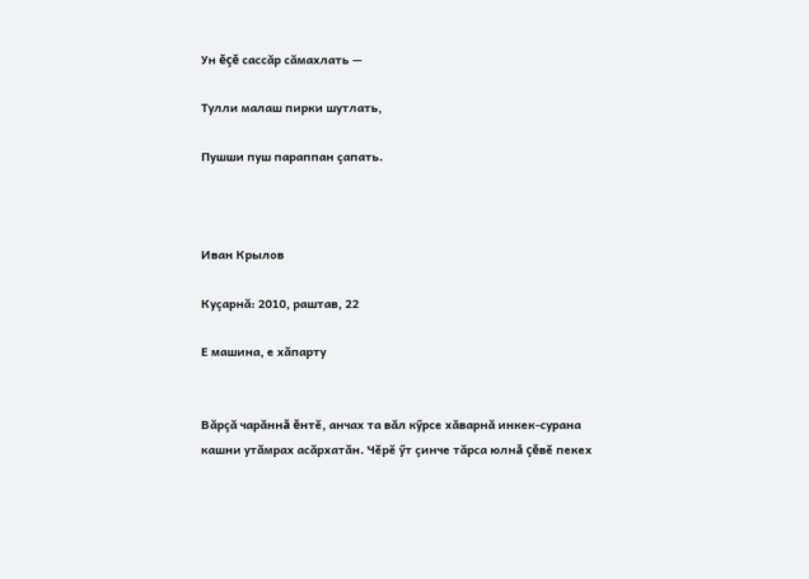Ун ĕçĕ сассăр сăмахлать —

Тулли малаш пирки шутлать,

Пушши пуш параппан çапать.



Иван Крылов

Куçарнă: 2010, раштав, 22

Е машина, е хăпарту


Вăрçă чарăннă ĕнтĕ, анчах та вăл кӳрсе хăварнă инкек-сурана кашни утăмрах асăрхатăн. Чĕрĕ ӳт çинче тăрса юлнă çĕвĕ пекех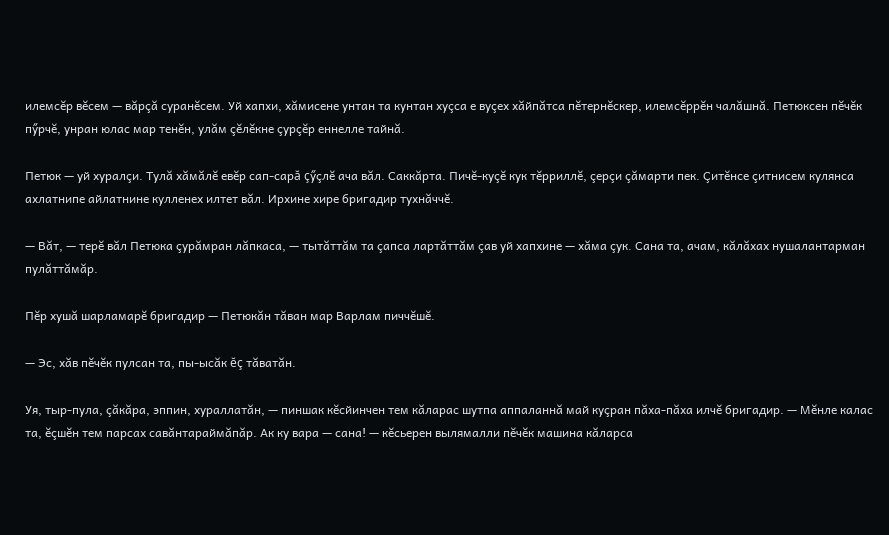илемсĕр вĕсем — вăрçă суранĕсем. Уй хапхи, хăмисене унтан та кунтан хуçса е вуçех хăйпăтса пĕтернĕскер, илемсĕррĕн чалăшнă. Петюксен пĕчĕк пӳрчĕ, унран юлас мар тенĕн, улăм çĕлĕкне çурçĕр еннелле тайнă.

Петюк — уй хуралçи. Тулă хăмăлĕ евĕр сап-сарă çӳçлĕ ача вăл. Саккăрта. Пичĕ-куçĕ кук тĕрриллĕ, çерçи çăмарти пек. Çитĕнсе çитнисем кулянса ахлатнипе айлатнине кулленех илтет вăл. Ирхине хире бригадир тухнăччĕ.

— Вăт, — терĕ вăл Петюка çурăмран лăпкаса, — тытăттăм та çапса лартăттăм çав уй хапхине — хăма çук. Сана та, ачам, кăлăхах нушалантарман пулăттăмăр.

Пĕр хушă шарламарĕ бригадир — Петюкăн тăван мар Варлам пиччĕшĕ.

— Эс, хăв пĕчĕк пулсан та, пы-ысăк ĕç тăватăн.

Уя, тыр-пула, çăкăра, эппин, хураллатăн, — пиншак кĕсйинчен тем кăларас шутпа аппаланнă май куçран пăха-пăха илчĕ бригадир. — Мĕнле калас та, ĕçшĕн тем парсах савăнтараймăпăр. Ак ку вара — сана! — кĕсьерен вылямалли пĕчĕк машина кăларса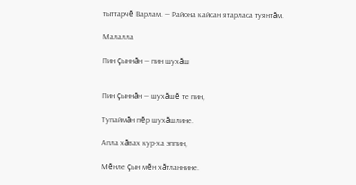тыттарчĕ Варлам. — Района кайсан ятарласа туянтăм.

Малалла

Пин çыннăн — пин шухăш


Пин çыннăн — шухăшĕ те пин,

Тупаймăн пĕр шухăшлине.

Апла хăвах кур-ха эппин,

Мĕнле çын мĕн хăтланнине.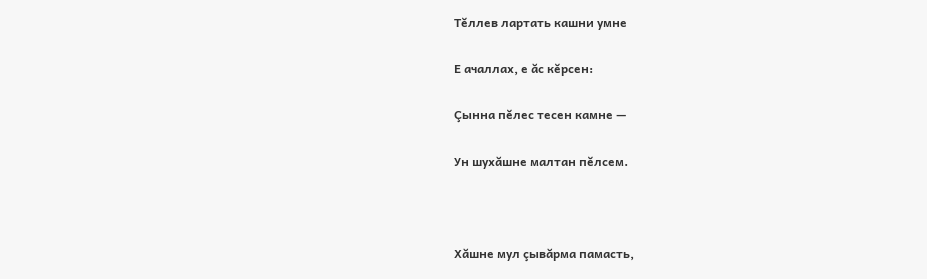Тĕллев лартать кашни умне

Е ачаллах, е ăс кĕрсен:

Çынна пĕлес тесен камне —

Ун шухăшне малтан пĕлсем.



Хăшне мул çывăрма памасть,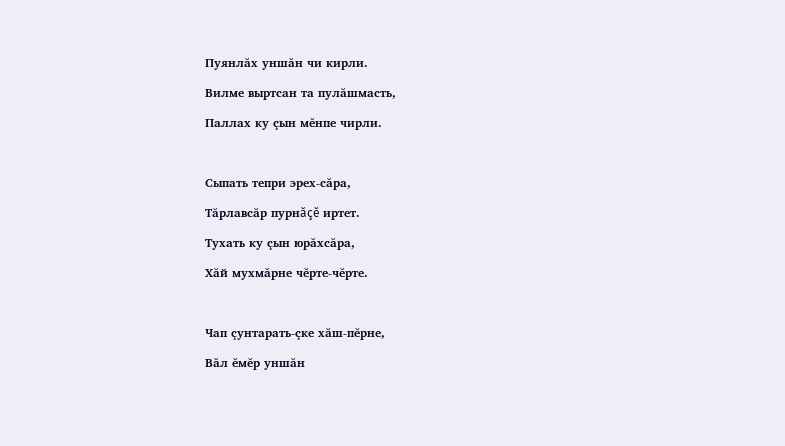Пуянлăх уншăн чи кирли.

Вилме выртсан та пулăшмасть,

Паллах ку çын мĕнпе чирли.



Сыпать тепри эрех-сăра,

Тăрлавсăр пурнăçĕ иртет.

Тухать ку çын юрăхсăра,

Хăй мухмăрне чĕрте-чĕрте.



Чап çунтарать-çке хăш-пĕрне,

Вăл ĕмĕр уншăн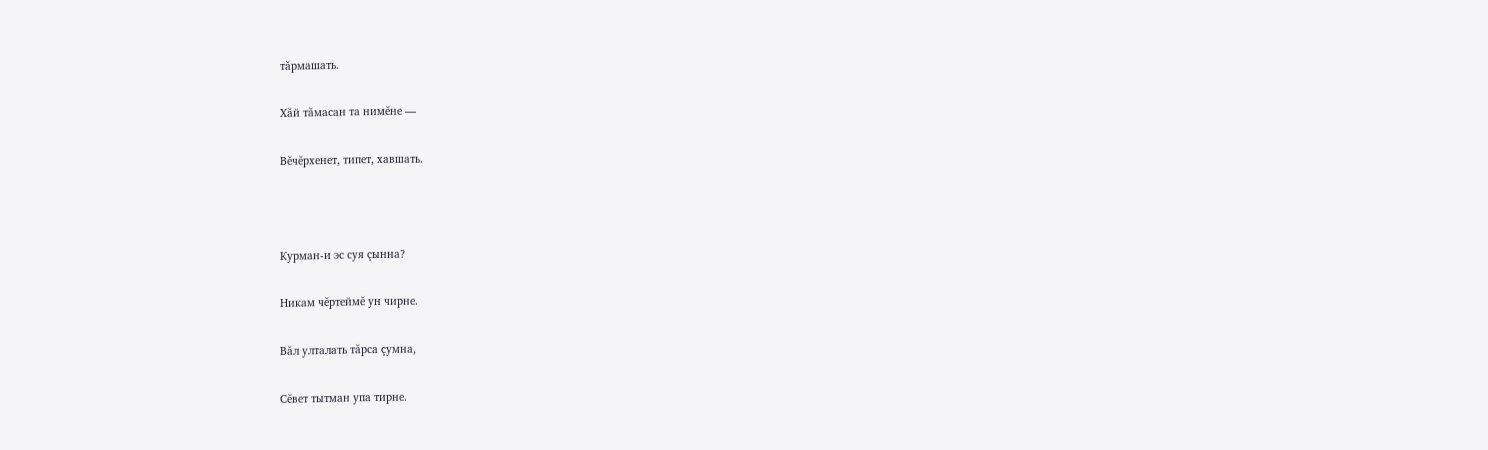тăрмашать.

Хăй тăмасан та нимĕне —

Вĕчĕрхенет, типет, хавшать.



Курман-и эс суя çынна?

Никам чĕртеймĕ ун чирне.

Вăл улталать тăрса çумна,

Сĕвет тытман упа тирне.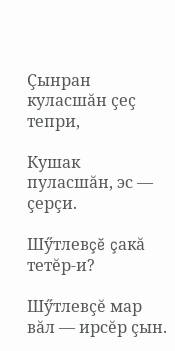Çынран куласшăн çеç тепри,

Кушак пуласшăн, эс — çерçи.

Шӳтлевçĕ çакă тетĕр-и?

Шӳтлевçĕ мар вăл — ирсĕр çын.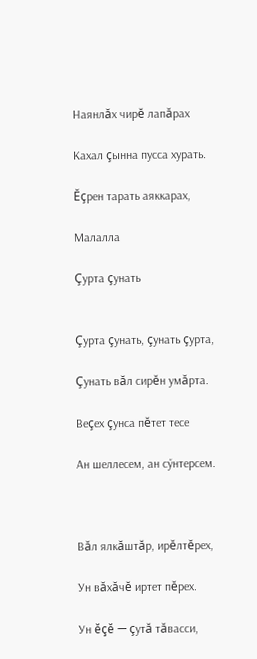Наянлăх чирĕ лапăрах

Кахал çынна пусса хурать.

Ĕçрен тарать аяккарах,

Малалла

Çурта çунать


Çурта çунать, çунать çурта,

Çунать вăл сирĕн умăрта.

Веçех çунса пĕтет тесе

Ан шеллесем, ан сӳнтерсем.



Вăл ялкăштăр, ирĕлтĕрех,

Ун вăхăчĕ иртет пĕрех.

Ун ĕçĕ — çутă тăвасси,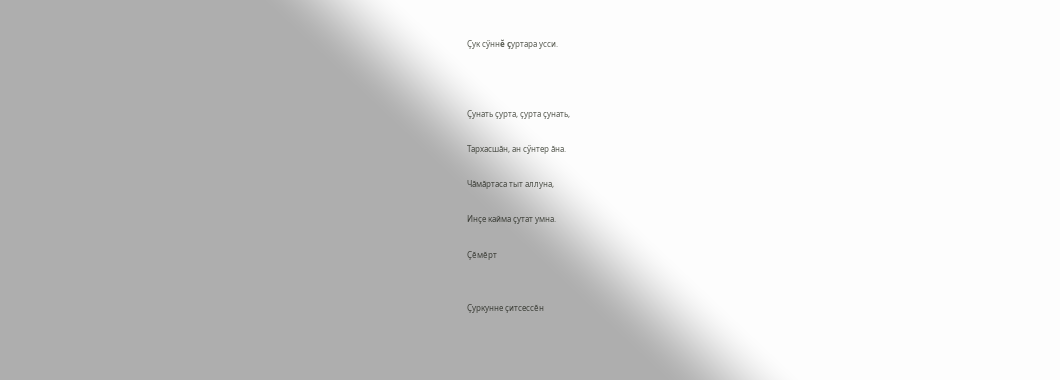Çук сӳннĕ çуртара усси.



Çунать çурта, çурта çунать,

Тархасшăн, ан сӳнтер ăна.

Чăмăртаса тыт аллуна,

Инçе кайма çутат умна.

Çĕмĕрт


Çуркунне çитсессĕн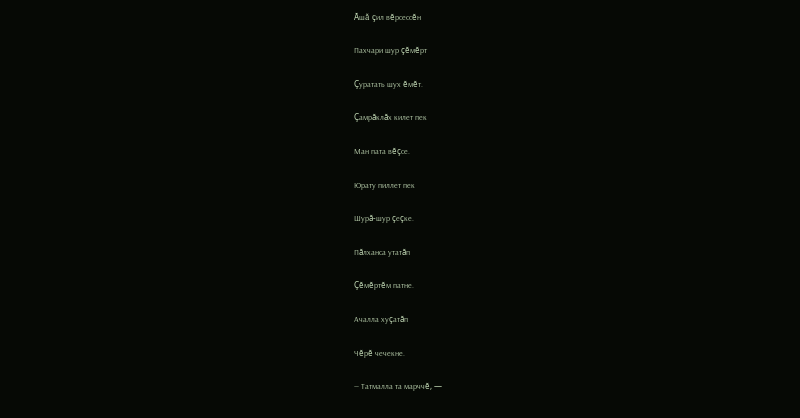Ăшă çил вĕрсессĕн

Пахчари шур çĕмĕрт

Çуратать шух ĕмĕт.

Çамрăклăх килет пек

Ман пата вĕçсе.

Юрату пиллет пек

Шурă-шур çеçке.

Пăлханса утатăп

Çĕмĕртĕм патне.

Ачалла хуçатăп

Чĕрĕ чечекне.

— Татмалла та марччĕ, —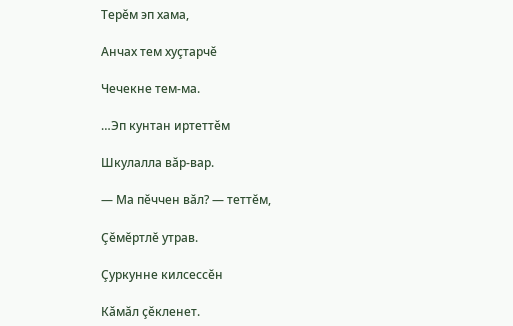Терĕм эп хама,

Анчах тем хуçтарчĕ

Чечекне тем-ма.

…Эп кунтан иртеттĕм

Шкулалла вăр-вар.

— Ма пĕччен вăл? — теттĕм,

Çĕмĕртлĕ утрав.

Çуркунне килсессĕн

Кăмăл çĕкленет.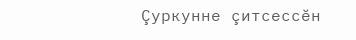Çуркунне çитсессĕн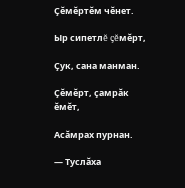Çĕмĕртĕм чĕнет.

Ыр сипетлĕ çĕмĕрт,

Çук, сана манман.

Çĕмĕрт, çамрăк ĕмĕт,

Асăмрах пурнан.

— Туслăха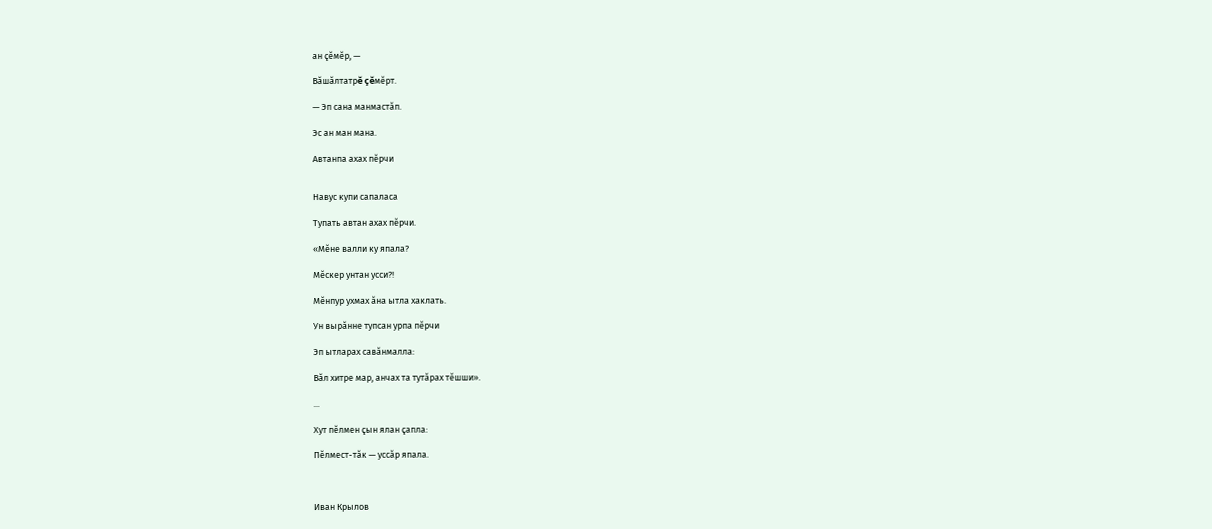ан çĕмĕр, —

Вăшăлтатрĕ çĕмĕрт.

— Эп сана манмастăп.

Эс ан ман мана.

Автанпа ахах пĕрчи


Навус купи сапаласа

Тупать автан ахах пĕрчи.

«Мĕне валли ку япала?

Мĕскер унтан усси?!

Мĕнпур ухмах ăна ытла хаклать.

Ун вырăнне тупсан урпа пĕрчи

Эп ытларах савăнмалла:

Вăл хитре мар, анчах та тутăрах тĕшши».

...

Хут пĕлмен çын ялан çапла:

Пĕлмест-тăк — уссăр япала.



Иван Крылов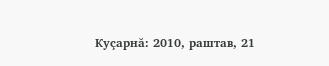Куçарнă: 2010, раштав, 21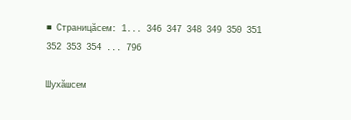■ Страницăсем: 1... 346 347 348 349 350 351 352 353 354 ... 796

Шухăшсем